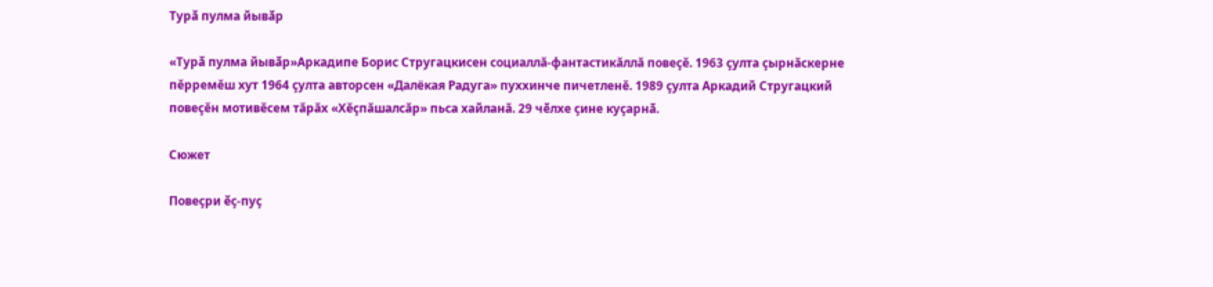Турӑ пулма йывӑр

«Турӑ пулма йывӑр»Аркадипе Борис Стругацкисен социаллă-фантастикăллă повеçĕ. 1963 çулта çырнăскерне пĕрремĕш хут 1964 çулта авторсен «Далёкая Радуга» пуххинче пичетленĕ. 1989 çулта Аркадий Стругацкий повеçĕн мотивĕсем тăрăх «Хĕçпăшалсăр» пьса хайланă. 29 чӗлхе ҫине куҫарнӑ.

Сюжет

Повеҫри ӗҫ-пуҫ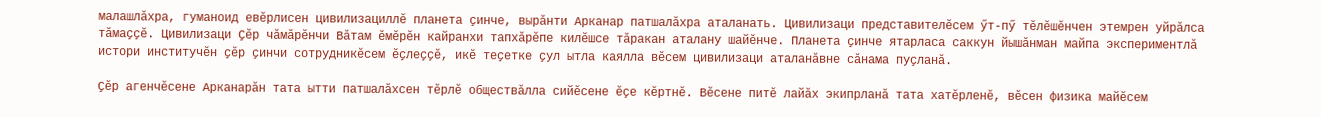малашлӑхра, гуманоид евӗрлисен цивилизациллӗ планета ҫинче, вырӑнти Арканар патшалӑхра аталанать. Цивилизаци представителӗсем ӳт-пӳ тӗлӗшӗнчен этемрен уйрӑлса тӑмаҫҫӗ. Цивилизаци Ҫӗр чӑмӑрӗнчи Вӑтам ӗмӗрӗн кайранхи тапхӑрӗпе килӗшсе тӑракан аталану шайӗнче. Планета ҫинче ятарласа саккун йышӑнман майпа экспериментлӑ истори институчӗн ҫӗр ҫинчи сотрудникӗсем ӗҫлеҫҫӗ, икӗ теҫетке ҫул ытла каялла вӗсем цивилизаци аталанӑвне сӑнама пуҫланӑ.

Ҫӗр агенчӗсене Арканарӑн тата ытти патшалӑхсен тӗрлӗ обществӑлла сийӗсене ӗҫе кӗртнӗ. Вӗсене питӗ лайӑх экипрланӑ тата хатӗрленӗ, вӗсен физика майӗсем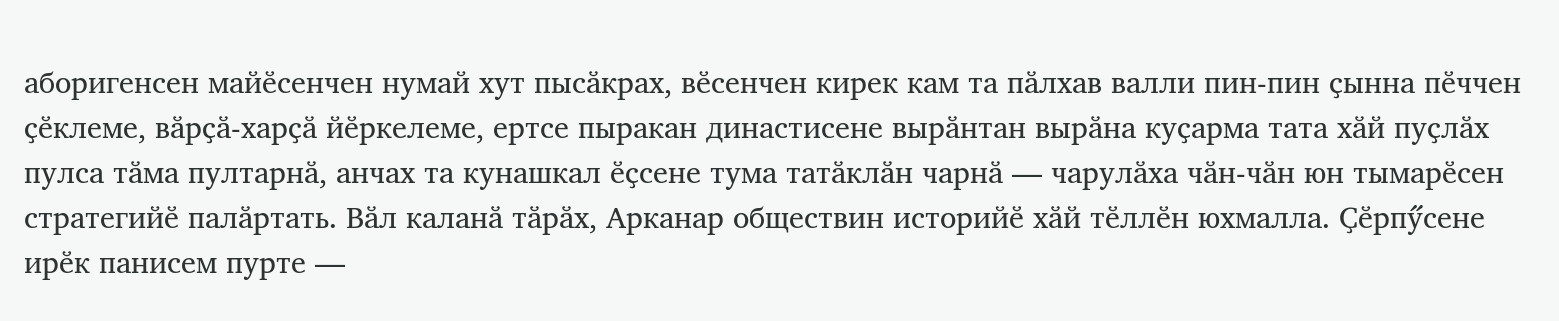аборигенсен майӗсенчен нумай хут пысӑкрах, вӗсенчен кирек кам та пӑлхав валли пин-пин ҫынна пӗччен ҫӗклеме, вӑрҫӑ-харҫӑ йӗркелеме, ертсе пыракан династисене вырӑнтан вырӑна куҫарма тата хӑй пуҫлӑх пулса тӑма пултарнӑ, анчах та кунашкал ӗҫсене тума татӑклӑн чарнӑ — чарулӑха чӑн-чӑн юн тымарӗсен стратегийӗ палӑртать. Вӑл каланӑ тӑрӑх, Арканар обществин историйӗ хӑй тӗллӗн юхмалла. Ҫӗрпӳсене ирӗк панисем пурте —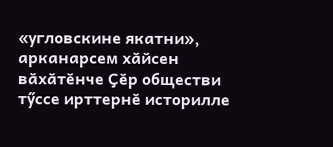«угловскине якатни», арканарсем хӑйсен вӑхӑтӗнче Ҫӗр обществи тӳссе ирттернӗ историлле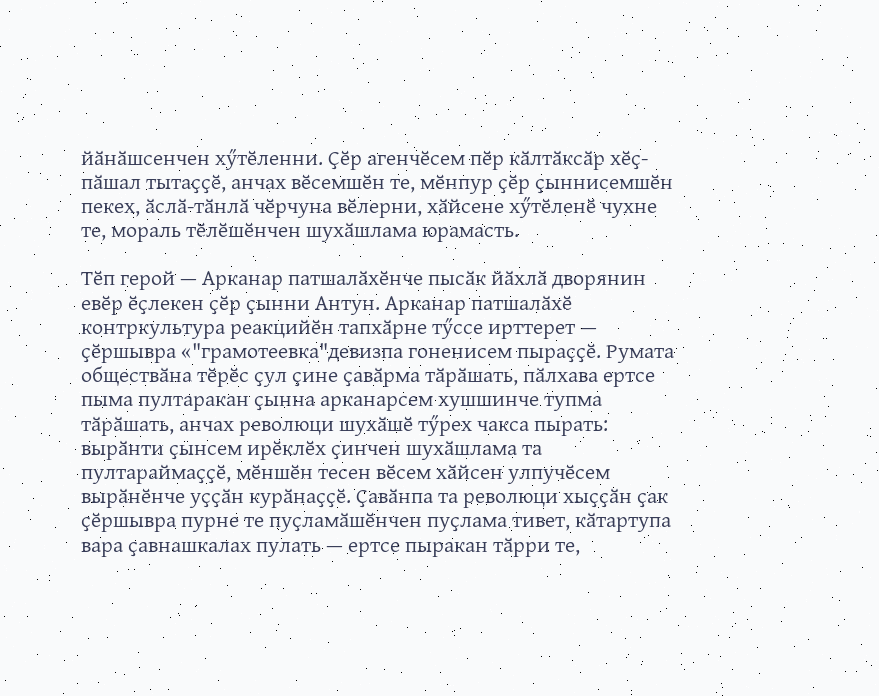йӑнӑшсенчен хӳтӗленни. Ҫӗр агенчӗсем пӗр кӑлтӑксӑр хӗҫ-пӑшал тытаҫҫӗ, анчах вӗсемшӗн те, мӗнпур ҫӗр ҫыннисемшӗн пекех, ӑслӑ-тӑнлӑ чӗрчуна вӗлерни, хӑйсене хӳтӗленӗ чухне те, мораль тӗлӗшӗнчен шухӑшлама юрамасть.

Тӗп герой — Арканар патшалӑхӗнче пысӑк йӑхлӑ дворянин евӗр ӗҫлекен ҫӗр ҫынни Антун. Арканар патшалӑхӗ контркультура реакцийӗн тапхӑрне тӳссе ирттерет — ҫӗршывра «"грамотеевка"девизпа гоненисем пыраҫҫӗ. Румата обществӑна тӗрӗс ҫул ҫине ҫавӑрма тӑрӑшать, пӑлхава ертсе пыма пултаракан ҫынна арканарсем хушшинче тупма тӑрӑшать, анчах революци шухӑшӗ тӳрех чакса пырать: вырӑнти ҫынсем ирӗклӗх ҫинчен шухӑшлама та пултараймаҫҫӗ, мӗншӗн тесен вӗсем хӑйсен улпучӗсем вырӑнӗнче уҫҫӑн курӑнаҫҫӗ. Ҫавӑнпа та революци хыҫҫӑн ҫак ҫӗршывра пурне те пуҫламӑшӗнчен пуҫлама тивет, кӑтартупа вара ҫавнашкалах пулать — ертсе пыракан тӑрри те,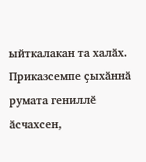ыйткалакан та халӑх. Приказсемпе ҫыхӑннӑ румата гениллӗ ӑсчахсен,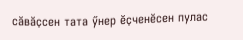сӑвӑҫсен тата ӳнер ӗҫченӗсен пулас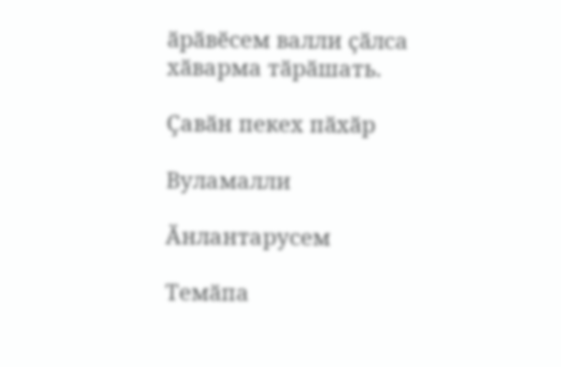ӑрӑвӗсем валли ҫӑлса хӑварма тӑрӑшать.

Çавӑн пекех пӑхӑр

Вуламалли

Ӑнлантарусем

Темӑпа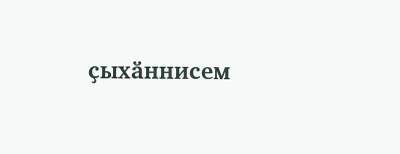ҫыхӑннисем